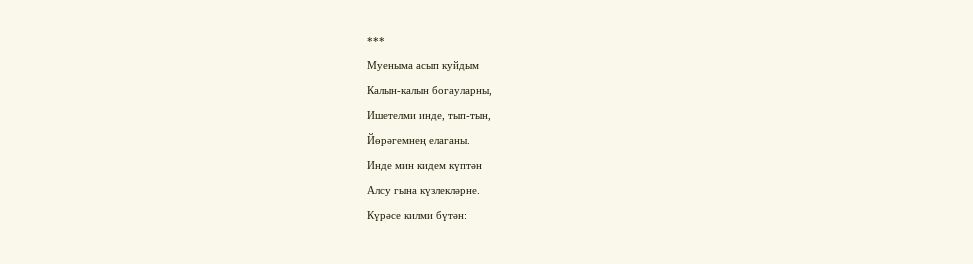***
Муеныма асып куйдым
Калын-калын богауларны,
Ишетелми инде, тып-тын,
Йөрәгемнең елаганы.
Инде мин кидем күптән
Алсу гына күзлекләрне.
Күрәсе килми бүтән: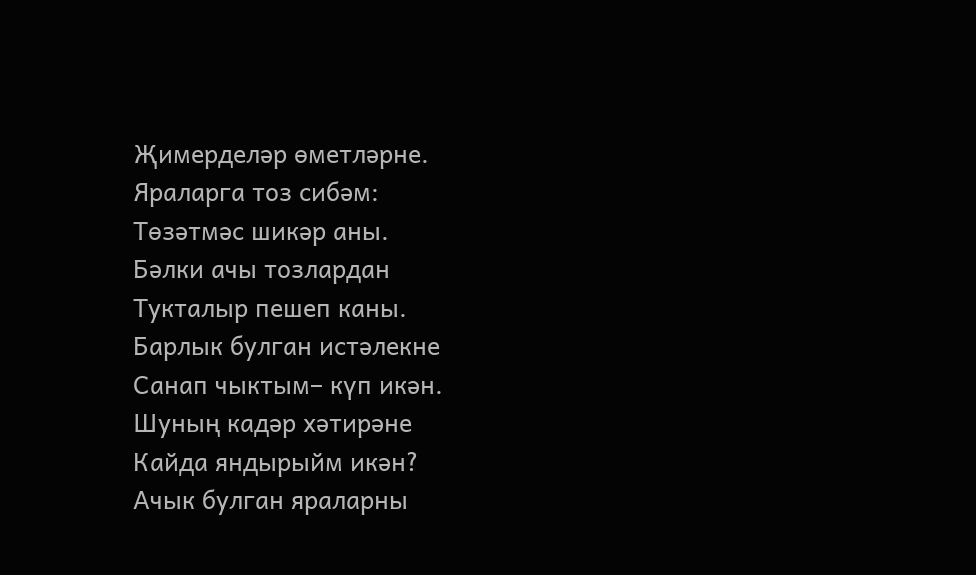Җимерделәр өметләрне.
Яраларга тоз сибәм:
Төзәтмәс шикәр аны.
Бәлки ачы тозлардан
Тукталыр пешеп каны.
Барлык булган истәлекне
Санап чыктым– күп икән.
Шуның кадәр хәтирәне
Кайда яндырыйм икән?
Ачык булган яраларны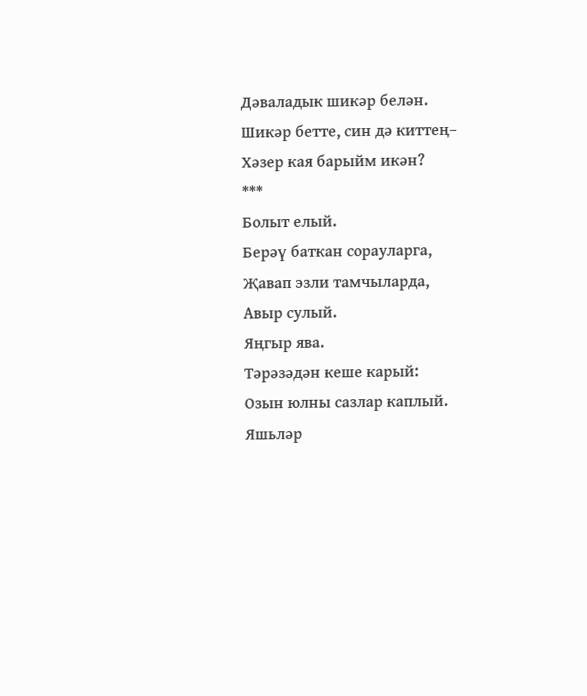Дәваладык шикәр белән.
Шикәр бетте, син дә киттең–
Хәзер кая барыйм икән?
***
Болыт елый.
Берәү баткан сорауларга,
Җавап эзли тамчыларда,
Авыр сулый.
Яңгыр ява.
Тәрәзәдән кеше карый:
Озын юлны сазлар каплый.
Яшьләр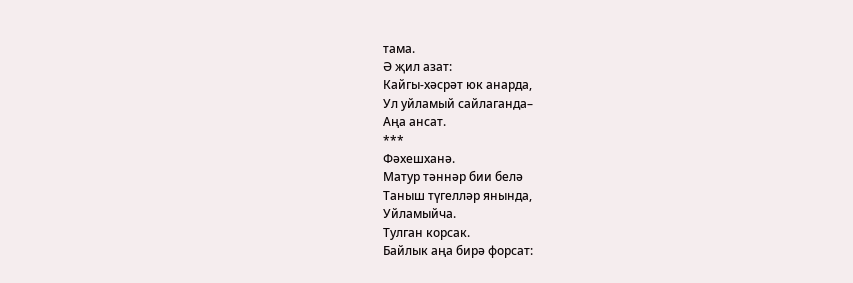тама.
Ә җил азат:
Кайгы-хәсрәт юк анарда,
Ул уйламый сайлаганда–
Аңа ансат.
***
Фәхешханә.
Матур тәннәр бии белә
Таныш түгелләр янында,
Уйламыйча.
Тулган корсак.
Байлык аңа бирә форсат: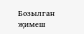Бозылган җимеш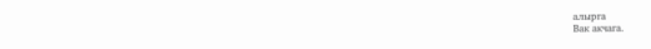алырга
Вак акчага.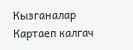Кызганалар
Картаеп калгач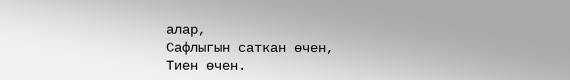алар,
Сафлыгын саткан өчен,
Тиен өчен.